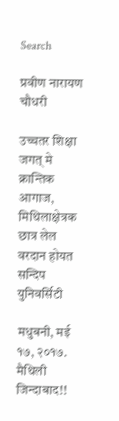Search

प्रवीण नारायण चौधरी

उच्चतर शिक्षा जगत् मे क्रान्तिक आगाज, मिथिलाक्षेत्रक छात्र लेल वरदान होयत सन्दिप युनिवर्सिटी

मधुबनी, मई १७, २०१७. मैथिली जिन्दाबाद!!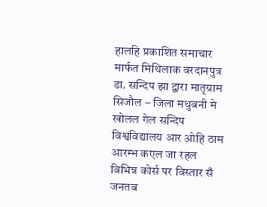हालहि प्रकाशित समाचार मार्फत मिथिलाक वरदानपुत्र डा. सन्दिप झा द्वारा मातृग्राम सिजौल – जिला मधुबनी मे खोलल गेल सन्दिप विश्वविद्यालय आर ओहि ठाम आरम्भ कएल जा रहल विभिन्न कोर्स पर विस्तार सँ जनतब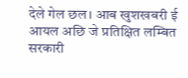देले गेल छल। आब खुशखबरी ई आयल अछि जे प्रतिक्षित लम्बित सरकारी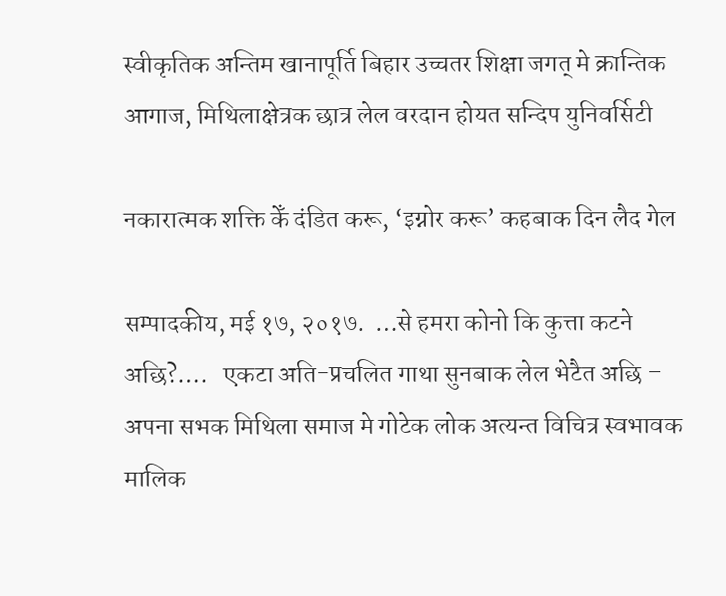स्वीकृतिक अन्तिम खानापूर्ति बिहार उच्चतर शिक्षा जगत् मे क्रान्तिक आगाज, मिथिलाक्षेत्रक छात्र लेल वरदान होयत सन्दिप युनिवर्सिटी

नकारात्मक शक्ति केँ दंडित करू, ‘इग्नोर करू’ कहबाक दिन लैद गेल

सम्पादकीय, मई १७, २०१७.  …से हमरा कोनो कि कुत्ता कटने अछि?….   एकटा अति-प्रचलित गाथा सुनबाक लेल भेटैत अछि – अपना सभक मिथिला समाज मे गोटेक लोक अत्यन्त विचित्र स्वभावक मालिक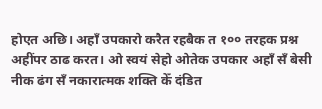होएत अछि। अहाँ उपकारो करैत रहबैक त १०० तरहक प्रश्न अहींपर ठाढ करत। ओ स्वयं सेहो ओतेक उपकार अहाँ सँ बेसी नीक ढंग सँ नकारात्मक शक्ति केँ दंडित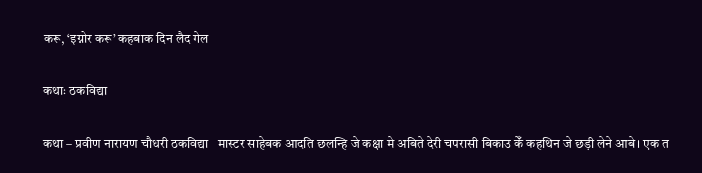करू, ‘इग्नोर करू’ कहबाक दिन लैद गेल

कथाः ठकविद्या

कथा – प्रवीण नारायण चौधरी ठकविद्या   मास्टर साहेबक आदति छलन्हि जे कक्षा मे अबिते देरी चपरासी बिकाउ केँ कहथिन जे छड़ी लेने आबे। एक त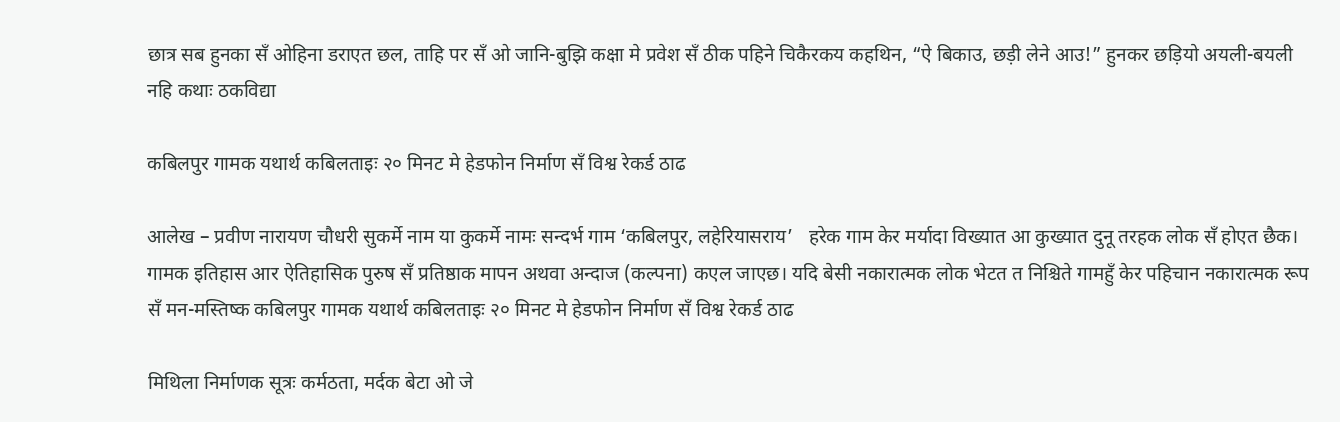छात्र सब हुनका सँ ओहिना डराएत छल, ताहि पर सँ ओ जानि-बुझि कक्षा मे प्रवेश सँ ठीक पहिने चिकैरकय कहथिन, “ऐ बिकाउ, छड़ी लेने आउ!” हुनकर छड़ियो अयली-बयली नहि कथाः ठकविद्या

कबिलपुर गामक यथार्थ कबिलताइः २० मिनट मे हेडफोन निर्माण सँ विश्व रेकर्ड ठाढ

आलेख – प्रवीण नारायण चौधरी सुकर्मे नाम या कुकर्मे नामः सन्दर्भ गाम ‘कबिलपुर, लहेरियासराय’   हरेक गाम केर मर्यादा विख्यात आ कुख्यात दुनू तरहक लोक सँ होएत छैक। गामक इतिहास आर ऐतिहासिक पुरुष सँ प्रतिष्ठाक मापन अथवा अन्दाज (कल्पना) कएल जाएछ। यदि बेसी नकारात्मक लोक भेटत त निश्चिते गामहुँ केर पहिचान नकारात्मक रूप सँ मन-मस्तिष्क कबिलपुर गामक यथार्थ कबिलताइः २० मिनट मे हेडफोन निर्माण सँ विश्व रेकर्ड ठाढ

मिथिला निर्माणक सूत्रः कर्मठता, मर्दक बेटा ओ जे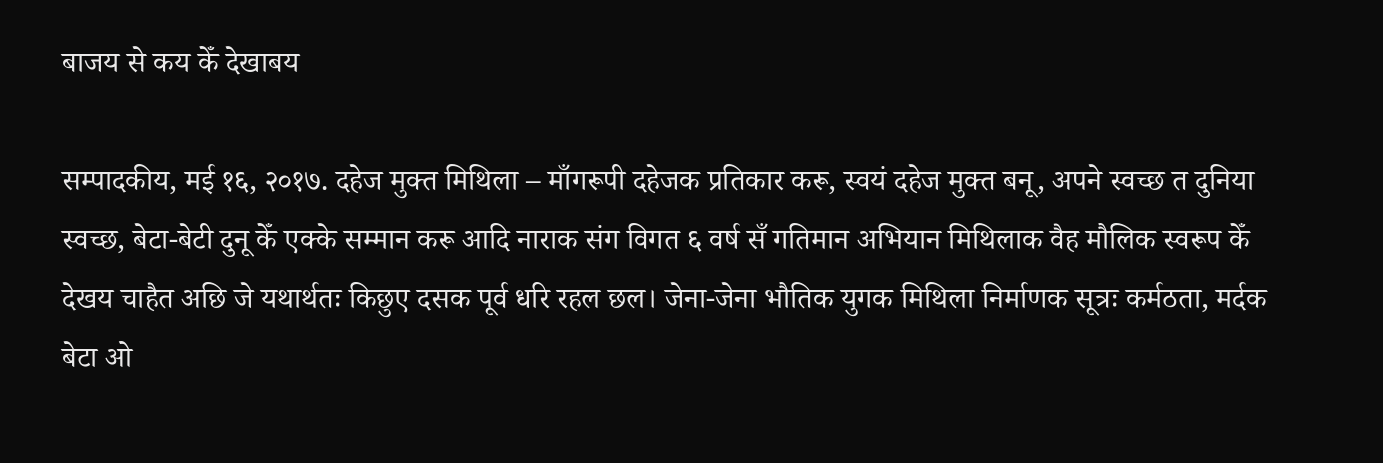बाजय से कय केँ देखाबय

सम्पादकीय, मई १६, २०१७. दहेज मुक्त मिथिला – माँगरूपी दहेजक प्रतिकार करू, स्वयं दहेज मुक्त बनू, अपने स्वच्छ त दुनिया स्वच्छ, बेटा-बेटी दुनू केँ एक्के सम्मान करू आदि नाराक संग विगत ६ वर्ष सँ गतिमान अभियान मिथिलाक वैह मौलिक स्वरूप केँ देखय चाहैत अछि जे यथार्थतः किछुए दसक पूर्व धरि रहल छल। जेना-जेना भौतिक युगक मिथिला निर्माणक सूत्रः कर्मठता, मर्दक बेटा ओ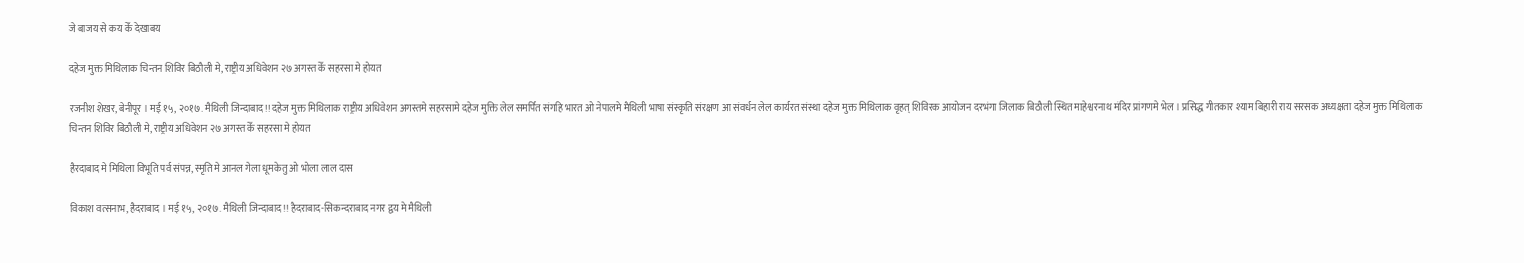जे बाजय से कय केँ देखाबय

दहेज मुक्त मिथिलाक चिन्तन शिविर बिठौली मे, राष्ट्रीय अधिवेशन २७ अगस्त केँ सहरसा मे होयत

रजनीश शेखर, बेनीपूर । मई १५, २०१७. मैथिली जिन्दाबाद!! दहेज मुक्त मिथिलाक राष्ट्रीय अधिवेशन अगस्तमे सहरसामे दहेज मुक्ति लेल समर्पित संगहि भारत ओ नेपालमे मैथिली भाषा संस्कृति संरक्षण आ संवर्धन लेल कार्यरत संस्था दहेज मुक्त मिथिलाक वृहत् शिविरक आयोजन दरभंगा जिलाक बिठौली स्थित माहेश्वरनाथ मंदिर प्रांगणमे भेल । प्रसिद्ध गीतकार श्याम बिहारी राय सरसक अध्यक्षता दहेज मुक्त मिथिलाक चिन्तन शिविर बिठौली मे, राष्ट्रीय अधिवेशन २७ अगस्त केँ सहरसा मे होयत

हैरदाबाद मे मिथिला विभूति पर्व संपन्न, स्मृति मे आनल गेला धूमकेतु ओ भोला लाल दास

विकाश वत्सनाभ, हैदराबाद । मई १५, २०१७. मैथिली जिन्दाबाद!! हैदराबाद-सिकन्दराबाद नगर द्वय मे मैथिली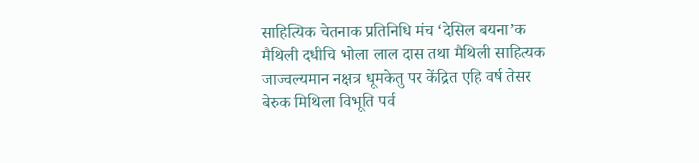साहित्यिक चेतनाक प्रतिनिधि मंच ‘देसिल बयना’क मैथिली दधीचि भोला लाल दास तथा मैथिली साहित्यक जाज्वल्यमान नक्षत्र धूमकेतु पर केंद्रित एहि वर्ष तेसर बेरुक मिथिला विभूति पर्व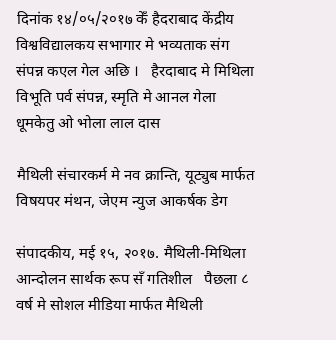दिनांक १४/०५/२०१७ केँ हैदराबाद केंद्रीय विश्वविद्यालकय सभागार मे भव्यताक संग संपन्न कएल गेल अछि ।   हैरदाबाद मे मिथिला विभूति पर्व संपन्न, स्मृति मे आनल गेला धूमकेतु ओ भोला लाल दास

मैथिली संचारकर्म मे नव क्रान्ति, यूट्युब मार्फत विषयपर मंथन, जेएम न्युज आकर्षक डेग

संपादकीय, मई १५, २०१७. मैथिली-मिथिला आन्दोलन सार्थक रूप सँ गतिशील   पैछला ८ वर्ष मे सोशल मीडिया मार्फत मैथिली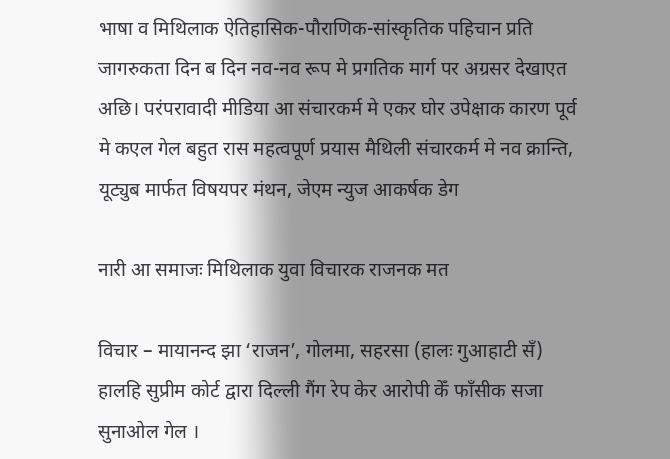भाषा व मिथिलाक ऐतिहासिक-पौराणिक-सांस्कृतिक पहिचान प्रति जागरुकता दिन ब दिन नव-नव रूप मे प्रगतिक मार्ग पर अग्रसर देखाएत अछि। परंपरावादी मीडिया आ संचारकर्म मे एकर घोर उपेक्षाक कारण पूर्व मे कएल गेल बहुत रास महत्वपूर्ण प्रयास मैथिली संचारकर्म मे नव क्रान्ति, यूट्युब मार्फत विषयपर मंथन, जेएम न्युज आकर्षक डेग

नारी आ समाजः मिथिलाक युवा विचारक राजनक मत

विचार – मायानन्द झा ‘राजन’, गोलमा, सहरसा (हालः गुआहाटी सँ) हालहि सुप्रीम कोर्ट द्वारा दिल्ली गैंग रेप केर आरोपी केँ फाँसीक सजा सुनाओल गेल ।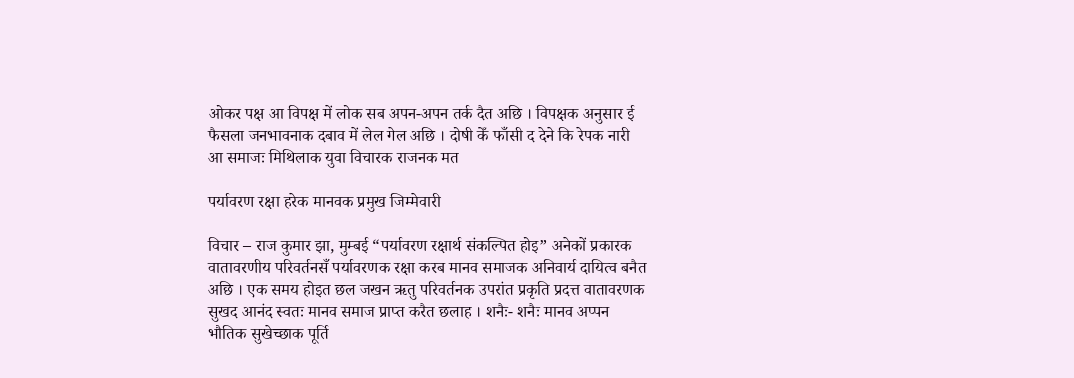ओकर पक्ष आ विपक्ष में लोक सब अपन-अपन तर्क दैत अछि । विपक्षक अनुसार ई फैसला जनभावनाक दबाव में लेल गेल अछि । दोषी केँ फाँसी द देने कि रेपक नारी आ समाजः मिथिलाक युवा विचारक राजनक मत

पर्यावरण रक्षा हरेक मानवक प्रमुख जिम्मेवारी

विचार – राज कुमार झा, मुम्बई “पर्यावरण रक्षार्थ संकल्पित होइ” अनेकों प्रकारक वातावरणीय परिवर्तनसँ पर्यावरणक रक्षा करब मानव समाजक अनिवार्य दायित्व बनैत अछि । एक समय होइत छल जखन ऋतु परिवर्तनक उपरांत प्रकृति प्रदत्त वातावरणक सुखद आनंद स्वतः मानव समाज प्राप्त करैत छलाह । शनैः- शनैः मानव अप्पन भौतिक सुखेच्छाक पूर्ति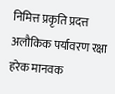निमित्त प्रकृति प्रदत्त अलौकिक पर्यावरण रक्षा हरेक मानवक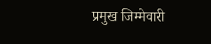प्रमुख जिम्मेवारी